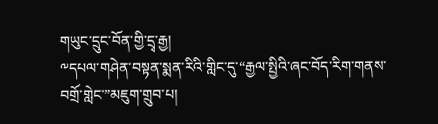གཡུང་དྲུང་བོན་གྱི་དྲྭ་རྒྱ།
༸དཔལ་གཤེན་བསྟན་སྨན་རིའི་གླིང་དུ་“རྒྱལ་སྤྱིའི་ཞང་བོད་རིག་གནས་བགྲོ་གླེང་”མཇུག་གྲུབ་པ།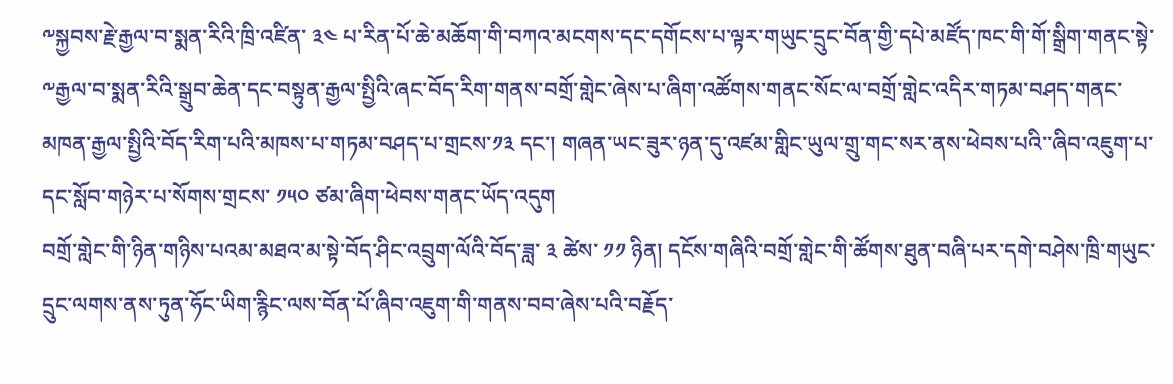༸སྐྱབས་རྗེ་རྒྱལ་བ་སྨན་རིའི་ཁྲི་འཛིན་ ༣༤ པ་རིན་པོ་ཆེ་མཆོག་གི་བཀའ་མངགས་དང་དགོངས་པ་ལྟར་གཡུང་དྲུང་བོན་གྱི་དཔེ་མཛོད་ཁང་གི་གོ་སྒྲིག་གནང་སྟེ་༸རྒྱལ་བ་སྨན་རིའི་སྒྲུབ་ཆེན་དང་བསྟུན་རྒྱལ་སྤྱིའི་ཞང་བོད་རིག་གནས་བགྲོ་གླེང་ཞེས་པ་ཞིག་འཚོགས་གནང་སོང་ལ་བགྲོ་གླེང་འདིར་གཏམ་བཤད་གནང་མཁན་རྒྱལ་སྤྱིའི་བོད་རིག་པའི་མཁས་པ་གཏམ་བཤད་པ་གྲངས་༡༣ དང་། གཞན་ཡང་ཟུར་ཉན་དུ་འཛམ་གླིང་ཡུལ་གྲུ་གང་སར་ནས་ཕེབས་པའི་་ཞིབ་འཇུག་པ་དང་སློབ་གཉེར་པ་སོགས་གྲངས་ ༡༥༠ ཙམ་ཞིག་ཕེབས་གནང་ཡོད་འདུག
བགྲོ་གླེང་གི་ཉིན་གཉིས་པའམ་མཐའ་མ་སྟེ་བོད་ཤིང་འབྲུག་ལོའི་བོད་ཟླ་ ༣ ཚེས་ ༡༡ ཉིན། དངོས་གཞིའི་བགྲོ་གླེང་གི་ཚོགས་ཐུན་བཞི་པར་དགེ་བཤེས་ཁྲི་གཡུང་དྲུང་ལགས་ནས་ཏུན་ཧོང་ཡིག་རྙིང་ལས་བོན་པོ་ཞིབ་འཇུག་གི་གནས་བབ་ཞེས་པའི་བརྗོད་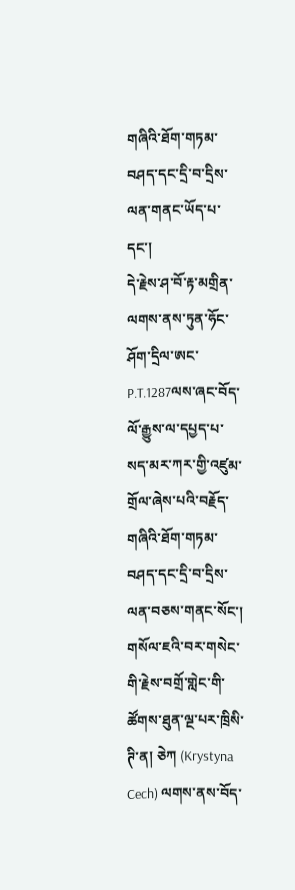གཞིའི་ཐོག་གཏམ་བཤད་དང་དྲི་བ་དྲིས་ལན་གནང་ཡོད་པ་དང་།
དེ་རྗེས་ཤ་བོ་རྟ་མགྲིན་ལགས་ནས་ཏུན་ཧོང་ཤོག་དྲིལ་ཨང་P.T.1287ལས་ཞང་བོད་ལོ་རྒྱུས་ལ་དཔྱད་པ་སད་མར་ཀར་གྱི་འཛུམ་གྲོལ་ཞེས་པའི་བརྗོད་གཞིའི་ཐོག་གཏམ་བཤད་དང་དྲི་བ་དྲིས་ལན་བཅས་གནང་སོང་།
གསོལ་ཇའི་བར་གསེང་གི་རྗེས་བགྲོ་གླེང་གི་ཚོགས་ཐུན་ལྔ་པར་ཁྲིསི་ཊི་ན། ཅེཀ (Krystyna Cech) ལགས་ནས་བོད་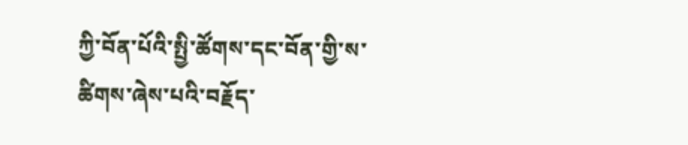ཀྱི་བོན་པོའི་སྤྱི་ཚོགས་དང་བོན་གྱི་ས་ཚིགས་ཞེས་པའི་བརྗོད་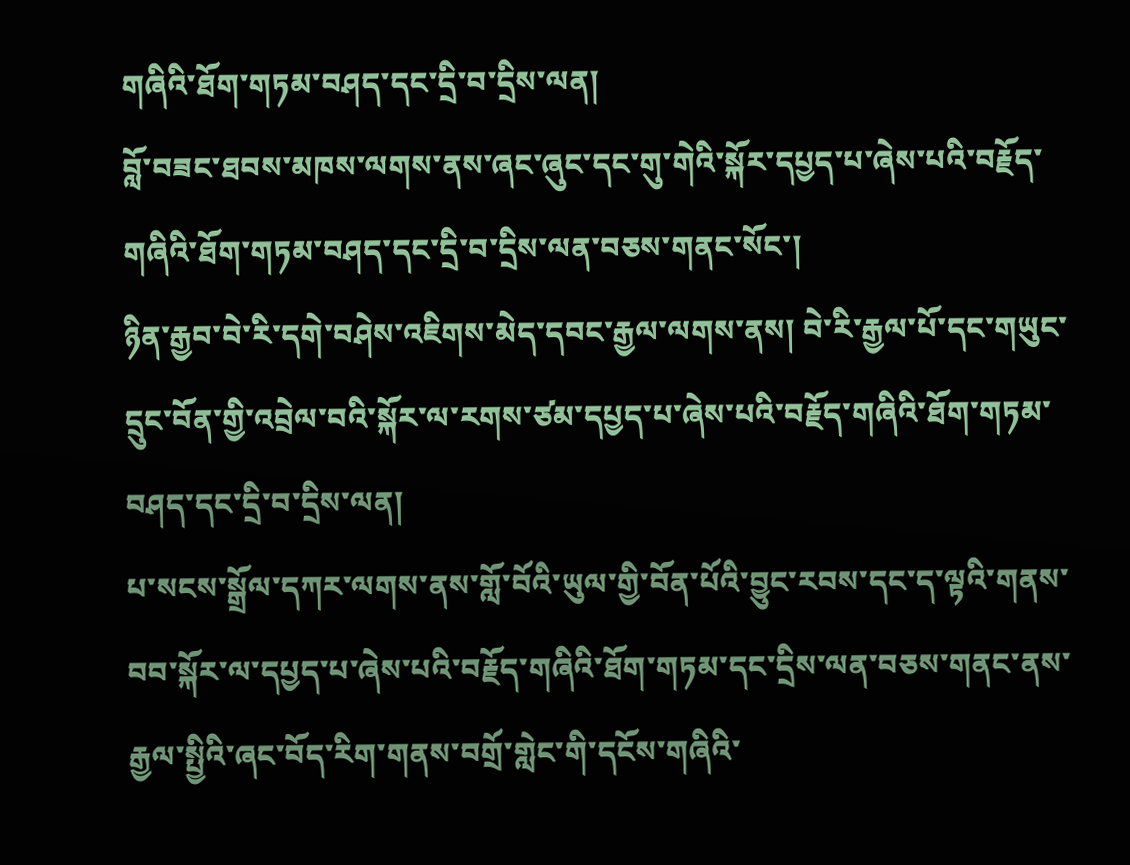གཞིའི་ཐོག་གཏམ་བཤད་དང་དྲི་བ་དྲིས་ལན།
བློ་བཟང་ཐབས་མཁས་ལགས་ནས་ཞང་ཞུང་དང་གུ་གེའི་སྐོར་དཔྱད་པ་ཞེས་པའི་བརྗོད་གཞིའི་ཐོག་གཏམ་བཤད་དང་དྲི་བ་དྲིས་ལན་བཅས་གནང་སོང་།
ཉིན་རྒྱབ་བེ་རི་དགེ་བཤེས་འཇིགས་མེད་དབང་རྒྱལ་ལགས་ནས། བེ་རི་རྒྱལ་པོ་དང་གཡུང་དྲུང་བོན་གྱི་འབྲེལ་བའི་སྐོར་ལ་རགས་ཙམ་དཔྱད་པ་ཞེས་པའི་བརྗོད་གཞིའི་ཐོག་གཏམ་བཤད་དང་དྲི་བ་དྲིས་ལན།
པ་སངས་སྒྲོལ་དཀར་ལགས་ནས་གློ་བོའི་ཡུལ་གྱི་བོན་པོའི་བྱུང་རབས་དང་ད་ལྟའི་གནས་བབ་སྐོར་ལ་དཔྱད་པ་ཞེས་པའི་བརྗོད་གཞིའི་ཐོག་གཏམ་དང་དྲིས་ལན་བཅས་གནང་ནས་རྒྱལ་སྤྱིའི་ཞང་བོད་རིག་གནས་བགྲོ་གླེང་གི་དངོས་གཞིའི་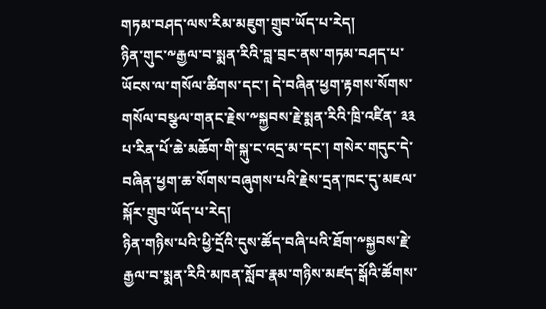གཏམ་བཤད་ལས་རིམ་མཇུག་གྲུབ་ཡོད་པ་རེད།
ཉིན་གུང་༸རྒྱལ་བ་སྨན་རིའི་བླ་བྲང་ནས་གཏམ་བཤད་པ་ཡོངས་ལ་གསོལ་ཚིགས་དང་། དེ་བཞིན་ཕྱག་རྟགས་སོགས་གསོལ་བསྩལ་གནང་རྗེས་༸སྐྱབས་རྗེ་སྨན་རིའི་ཁྲི་འཛིན་ ༣༣ པ་རིན་པོ་ཆེ་མཆོག་གི་སྐུ་ང་འདྲ་མ་དང་། གསེར་གདུང་དེ་བཞིན་ཕྱག་ཆ་སོགས་བཞུགས་པའི་རྗེས་དྲན་ཁང་དུ་མཇལ་སྐོར་གྲུབ་ཡོད་པ་རེད།
ཉིན་གཉིས་པའི་ཕྱི་དྲོའི་དུས་ཚོད་བཞི་པའི་ཐོག་༸སྐྱབས་རྗེ་རྒྱལ་བ་སྨན་རིའི་མཁན་སློབ་རྣམ་གཉིས་མཛད་སྒོའི་ཚོགས་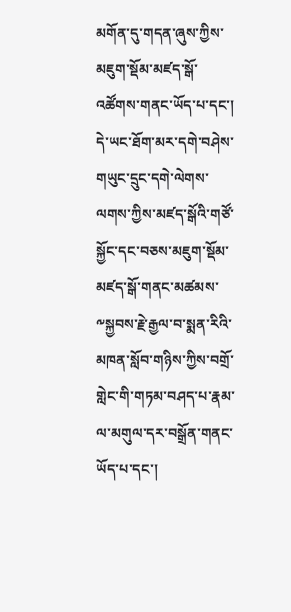མགོན་དུ་གདན་ཞུས་ཀྱིས་མཇུག་སྡོམ་མཛད་སྒོ་འཚོགས་གནང་ཡོད་པ་དང་།
དེ་ཡང་ཐོག་མར་དགེ་བཤེས་གཡུང་དྲུང་དགེ་ལེགས་ལགས་ཀྱིས་མཛད་སྒོའི་གཙོ་སྐྱོང་དང་བཅས་མཇུག་སྡོམ་མཛད་སྒོ་གནང་མཚམས་༸སྐྱབས་རྗེ་རྒྱལ་བ་སྨན་རིའི་མཁན་སློབ་གཉིས་ཀྱིས་བགྲོ་གླེང་གི་གཏམ་བཤད་པ་རྣམ་ལ་མགུལ་དར་བསྒྲོན་གནང་ཡོད་པ་དང་།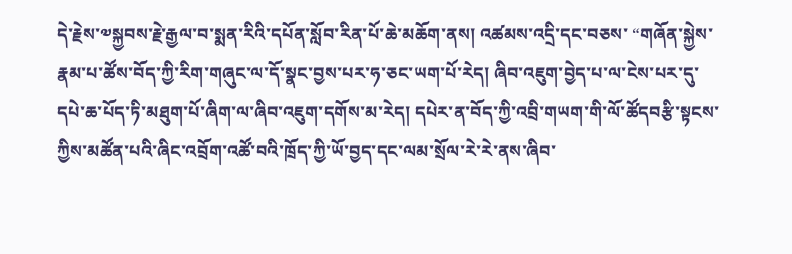དེ་རྗེས་༧སྐྱབས་རྗེ་རྒྱལ་བ་སྨན་རིའི་དཔོན་སློབ་རིན་པོ་ཆེ་མཆོག་ནས། འཚམས་འདྲི་དང་བཅས་ “གཞོན་སྐྱེས་རྣམ་པ་ཚོས་བོད་ཀྱི་རིག་གཞུང་ལ་དོ་སྣང་བྱས་པར་ཧ་ཅང་ཡག་པོ་རེད། ཞིབ་འཇུག་བྱེད་པ་ལ་ངེས་པར་དུ་དཔེ་ཆ་པོད་ཏི་མཐུག་པོ་ཞིག་ལ་ཞིབ་འཇུག་དགོས་མ་རེད། དཔེར་ན་བོད་ཀྱི་འབྲི་གཡག་གི་ལོ་ཚོདབརྩི་སྟངས་ཀྱིས་མཚོན་པའི་ཞིང་འབྲོག་འཚོ་བའི་ཁྲོད་ཀྱི་ཡོ་བྱད་དང་ལམ་སྲོལ་རེ་རེ་ནས་ཞིབ་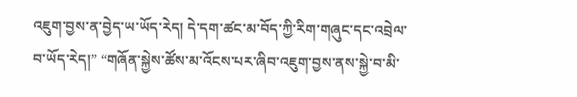འཇུག་བྱས་ན་བྱེད་ཡ་ཡོད་རེད། དེ་དག་ཚང་མ་བོད་ཀྱི་རིག་གཞུང་དང་འབྲེལ་བ་ཡོད་རེད།” “གཞོན་སྐྱེས་ཚོས་མ་འོངས་པར་ཞིབ་འཇུག་བྱས་ནས་སྐྱེ་བ་མི་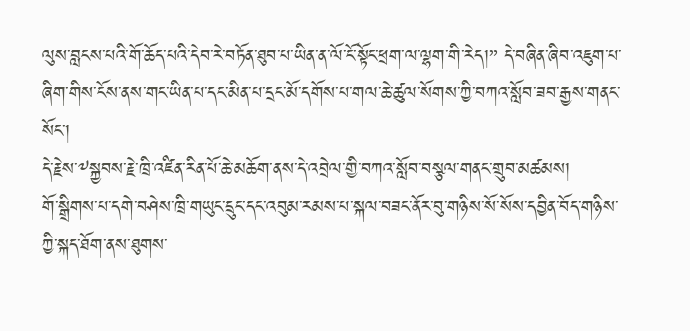ལུས་བླངས་པའི་གོ་ཆོད་པའི་དེབ་རེ་བཏོན་ཐུབ་པ་ཡིན་ན་ལོ་ངོ་སྟོང་ཕྲག་ལ་ལྷག་གི་རེད།” དེ་བཞིན་ཞིབ་འཇུག་པ་ཞིག་གིས་ངོས་ནས་གང་ཡིན་པ་དང་མིན་པ་དྲང་མོ་དགོས་པ་གལ་ཆེ་ཚུལ་སོགས་ཀྱི་བཀའ་སློབ་ཟབ་རྒྱས་གནང་སོང་།
དེ་རྗེས་༸སྐྱབས་རྗེ་ཁྲི་འཛིན་རིན་པོ་ཆེ་མཆོག་ནས་དེ་འབྲེལ་གྱི་བཀའ་སློབ་བསྩལ་གནང་གྲུབ་མཚམས།
གོ་སྒྲིགས་པ་དགེ་བཤེས་ཁྲི་གཡུང་དྲུང་དང་འབུམ་རམས་པ་སྐལ་བཟང་ནོར་བུ་གཉིས་སོ་སོས་དབྱིན་བོད་གཉིས་ཀྱི་སྐད་ཐོག་ནས་ཐུགས་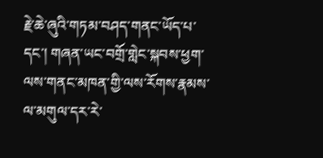རྗེ་ཆེ་ཞུའི་གཏམ་བཤད་གནང་ཡོད་པ་དང་། གཞན་ཡང་བགྲོ་གླེང་སྐབས་ཕྱག་ལས་གནང་མཁན་གྱི་ལས་རོགས་རྣམས་ལ་མགུལ་དར་རེ་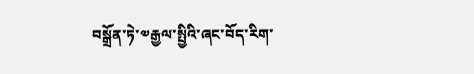བསྒྲོན་ཏེ་༧རྒྱལ་སྤྱིའི་ཞང་བོད་རིག་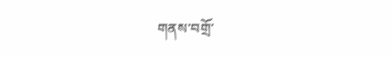གནས་བགྲོ་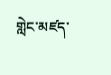གླེང་མཛད་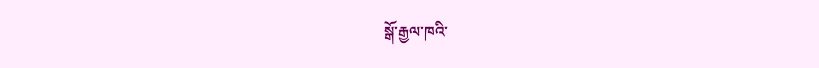སྒོ་རྒྱལ་ཁའི་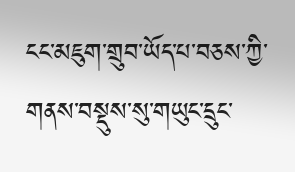ངང་མཇུག་གྲུབ་ཡོད་པ་བཅས་ཀྱི་གནས་བསྡུས་སུ་གཡུང་དྲུང་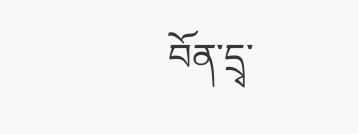བོན་དྲྭ་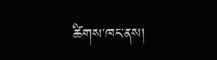ཚིགས་ཁང་ནས།